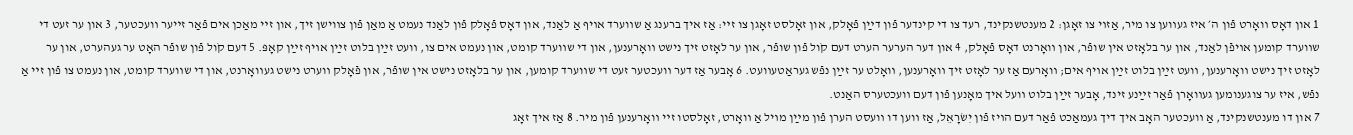1 און דאָס װאָרט פֿון ה׳ איז געװען צו מיר, אַזױ צו זאָגן: 2 מענטשנקינד, רעד צו די קינדער פֿון דײַן פֿאָלק, און זאָלסט זאָגן צו זײ: אַז איך ברענג אַ שװערד אױף אַ לאַנד, און דאָס פֿאָלק פֿון לאַנד נעמט אַ מאַן פֿון צװישן זיך, און זײ מאַכן אים פֿאַר זײער װעכטער, 3 און ער זעט די שװערד קומען אױפֿן לאַנד, און ער בלאָזט אין שופֿר, און װאָרנט דאָס פֿאָלק, 4 און דער הערער הערט דעם קֹול פֿון שופֿר, און ער לאָזט זיך נישט װאָרענען, און די שװערד קומט, און נעמט אים צו, װעט זײַן בלוט זײַן אױף זײַן קאָפּ. 5 דעם קֹול פֿון שופֿר האָט ער געהערט, און ער לאָזט זיך נישט װאָרענען, װעט זײַן בלוט זײַן אױף אים; װאָרעם אַז ער לאָזט זיך װאָרענען, װאָלט ער זײַן נפֿש געראַטעװעט. 6 אָבער אַז דער װעכטער זעט די שװערד קומען, און ער בלאָזט נישט אין שופֿר, און פֿאָלק װערט נישט געװאָרנט, און די שװערד קומט, און נעמט צו פֿון זײ אַ נפֿש, איז ער צוגענומען געװאָרן פֿאַר זײַנע זינד, אָבער זײַן בלוט װעל איך מאָנען פֿון דעם װעכטערס האַנט.
7 און דו מענטשנקינד, אַ װעכטער האָב איך דיך געמאַכט פֿאַר דעם הױז פֿון יִשׂרָאֵל, אַז װען דו װעסט הערן פֿון מײַן מױל אַ װאָרט, זאָלסטו זײ װאָרענען פֿון מיר. 8 אַז איך זאָג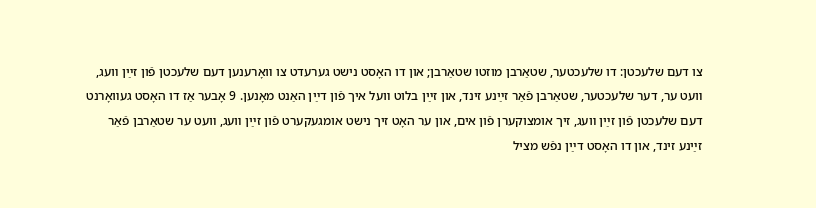צו דעם שלעכטן: דו שלעכטער, שטאַרבן מוזטו שטאַרבן; און דו האָסט נישט גערעדט צו װאָרענען דעם שלעכטן פֿון זײַן װעג, װעט ער, דער שלעכטער, שטאַרבן פֿאַר זײַנע זינד, און זײַן בלוט װעל איך פֿון דײַן האַנט מאָנען. 9 אָבער אַז דו האָסט געװאָרנט דעם שלעכטן פֿון זײַן װעג, זיך אומצוקערן פֿון אים, און ער האָט זיך נישט אומגעקערט פֿון זײַן װעג, װעט ער שטאַרבן פֿאַר זײַנע זינד, און דו האָסט דײַן נפֿש מציל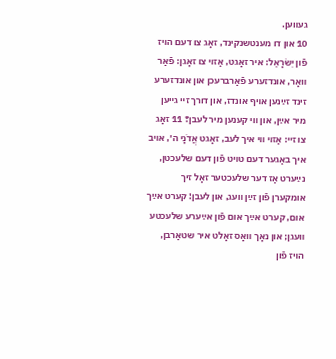געװען.
10 און דו מענטשנקינד, זאָג צו דעם הױז פֿון יִשׂרָאֵל: איר זאָגט, אַזױ צו זאָגן: פֿאַר װאָר, אונדזערע פֿאַרברעכן און אונדזערע זינד זײַנען אױף אונדז, און דורך זײ גײען מיר אײַן, און װי קענען מיר לעבן? 11 זאָג צו זײ: אַזױ װי איך לעב, זאָגט אֲדֹנָי ה׳, אױב איך באַגער דעם טױט פֿון דעם שלעכטן, נײַערט אַז דער שלעכטער זאָל זיך אומקערן פֿון זײַן װעג, און לעבן! קערט אײַך אום, קערט אײַך אום פֿון אײַערע שלעכטע װעגן; און נאָך װאָס זאָלט איר שטאַרבן, הױז פֿון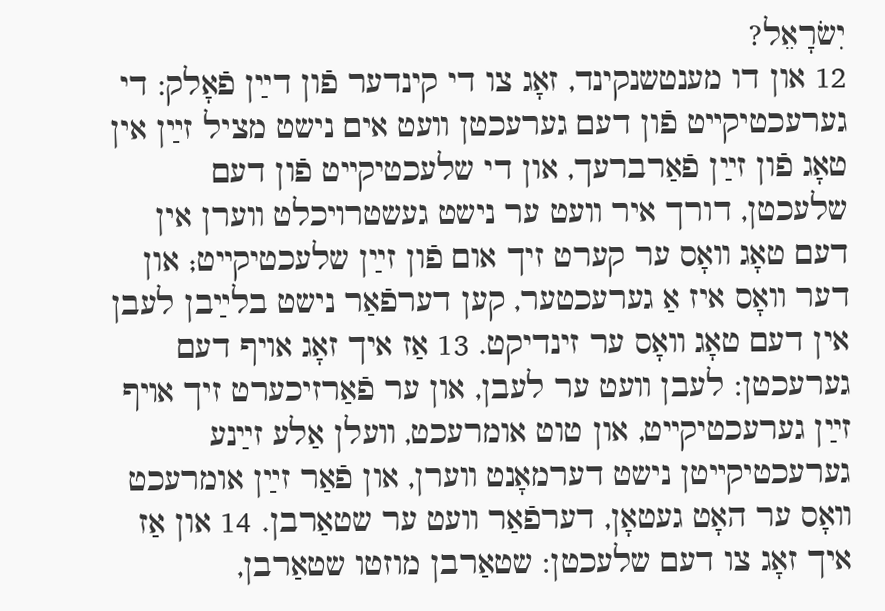יִשׂרָאֵל?
12 און דו מענטשנקינד, זאָג צו די קינדער פֿון דײַן פֿאָלק: די גערעכטיקײט פֿון דעם גערעכטן װעט אים נישט מציל זײַן אין טאָג פֿון זײַן פֿאַרברעך, און די שלעכטיקײט פֿון דעם שלעכטן, דורך איר װעט ער נישט געשטרױכלט װערן אין דעם טאָג װאָס ער קערט זיך אום פֿון זײַן שלעכטיקײט; און דער װאָס איז אַ גערעכטער, קען דערפֿאַר נישט בלײַבן לעבן אין דעם טאָג װאָס ער זינדיקט. 13 אַז איך זאָג אױף דעם גערעכטן: לעבן װעט ער לעבן, און ער פֿאַרזיכערט זיך אױף זײַן גערעכטיקײט, און טוט אומרעכט, װעלן אַלע זײַנע גערעכטיקײטן נישט דערמאָנט װערן, און פֿאַר זײַן אומרעכט װאָס ער האָט געטאָן, דערפֿאַר װעט ער שטאַרבן. 14 און אַז איך זאָג צו דעם שלעכטן: שטאַרבן מוזטו שטאַרבן,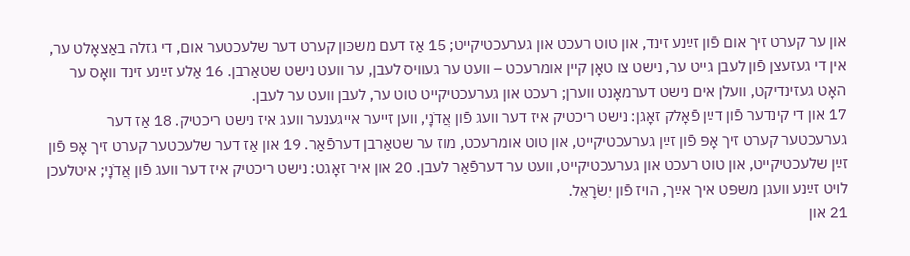און ער קערט זיך אום פֿון זײַנע זינד, און טוט רעכט און גערעכטיקײט; 15 אַז דעם משכּון קערט דער שלעכטער אום, די גזלה באַצאָלט ער, אין די געזעצן פֿון לעבן גײט ער, נישט צו טאָן קײן אומרעכט – װעט ער געװיס לעבן, ער װעט נישט שטאַרבן. 16 אַלע זײַנע זינד װאָס ער האָט געזינדיקט, װעלן אים נישט דערמאָנט װערן; רעכט און גערעכטיקײט טוט ער, לעבן װעט ער לעבן.
17 און די קינדער פֿון דײַן פֿאָלק זאָגן: נישט ריכטיק איז דער װעג פֿון אֲדֹנָי, װען זײער אײגענער װעג איז נישט ריכטיק. 18 אַז דער גערעכטער קערט זיך אָפּ פֿון זײַן גערעכטיקײט, און טוט אומרעכט, מוז ער שטאַרבן דערפֿאַר. 19 און אַז דער שלעכטער קערט זיך אָפּ פֿון זײַן שלעכטיקײט, און טוט רעכט און גערעכטיקײט, װעט ער דערפֿאַר לעבן. 20 און איר זאָגט: נישט ריכטיק איז דער װעג פֿון אֲדֹנָי; איטלעכן לױט זײַנע װעגן משפּט איך אײַך, הױז פֿון יִשׂרָאֵל.
21 און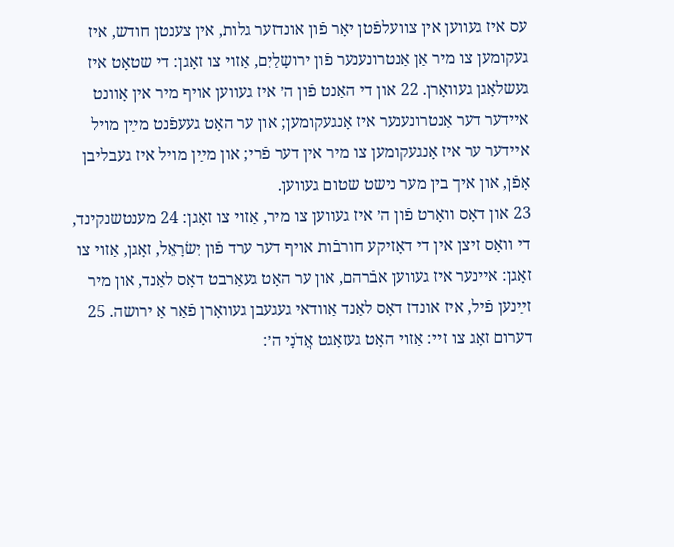עס איז געװען אין צװעלפֿטן יאָר פֿון אונדזער גלות, אין צענטן חודש, איז געקומען צו מיר אַן אַנטרונענער פֿון ירושָלַיִם, אַזױ צו זאָגן: די שטאָט איז געשלאָגן געװאָרן. 22 און די האַנט פֿון ה׳ איז געװען אױף מיר אין אָװנט אײדער דער אַנטרונענער איז אָנגעקומען; און ער האָט געעפֿנט מײַן מױל אײדער ער איז אָנגעקומען צו מיר אין דער פֿרי; און מײַן מױל איז געבליבן אָפֿן, און איך בין מער נישט שטום געװען.
23 און דאָס װאָרט פֿון ה׳ איז געװען צו מיר, אַזױ צו זאָגן: 24 מענטשנקינד, די װאָס זיצן אין די דאָזיקע חורבֿות אױף דער ערד פֿון יִשׂרָאֵל, זאָגן, אַזױ צו זאָגן: אײנער איז געװען אבֿרהם, און ער האָט געאַרבט דאָס לאַנד, און מיר זײַנען פֿיל, איז אונדז דאָס לאַנד אַװדאי געגעבן געװאָרן פֿאַר אַ ירושה. 25 דערום זאָג צו זײ: אַזױ האָט געזאָגט אֲדֹנָי ה׳: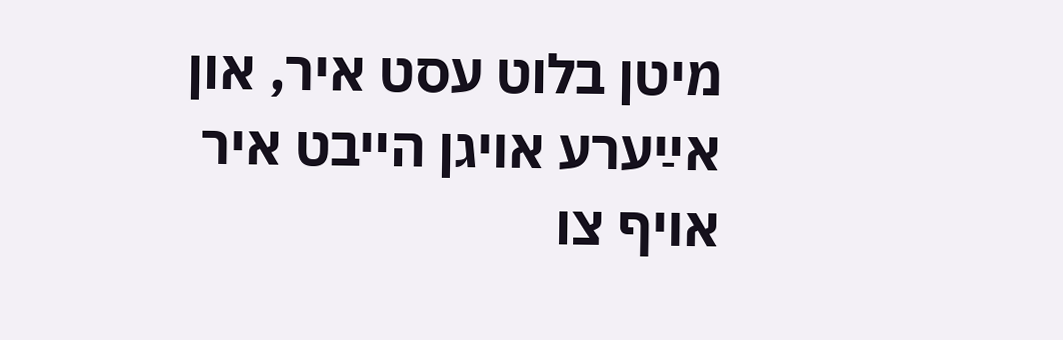מיטן בלוט עסט איר, און אײַערע אױגן הײבט איר אױף צו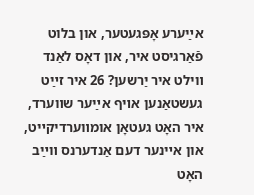אײַערע אָפּגעטער, און בלוט פֿאַרגיסט איר, און דאָס לאַנד װילט איר יַרשען? 26 איר זײַט געשטאַנען אױף אײַער שװערד, איר האָט געטאָן אומװערדיקײט, און אײנער דעם אַנדערנס װײַב האָט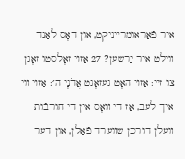איר פֿאַראומרײניקט, און דאָס לאַנד װילט איר יַרשען? 27 אַזױ זאָלסטו זאָגן צו זײ: אַזױ האָט געזאָגט אֲדֹנָי ה׳: אַזױ װי איך לעב, אַז די װאָס אין די חורבֿות װעלן דורכן שװערד פֿאַלן, און דער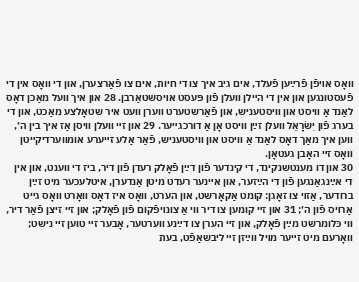װאָס אױפֿן פֿרײַען פֿעלד, אים גיב איך צו די חיות, אים צו פֿאַרצערן, און די װאָס אין די פֿעסטונגען און אין די הײלן װעלן פֿון פּעסט אױסשטאַרבן. 28 און איך װעל מאַכן דאָס לאַנד אַ װיסט און װיסטעניש, און פֿאַרשטערט װערן װעט איר שטאָלצע מאַכט, און די בערג פֿון יִשׂרָאֵל װעלן זײַן װיסט אָן אַ דורכגײער. 29 און זײ װעלן װיסן אַז איך בין ה׳, װען איך מאַך דאָס לאַנד אַ װיסט און װיסטעניש, פֿאַר אַלע זײערע אומװערדיקײטן װאָס זײ האָבן געטאָן.
30 און דו מענטשנקינד, די קינדער פֿון דײַן פֿאָלק רעדן פֿון דיר, ביז די װענט, און אין די אײַנגאַנגען פֿון די הײַזער, און אײנער רעדט מיטן אַנדערן, איטלעכער מיט זײַן ברודער, אַזױ צו זאָגן: קומט אַקאָרשט, און הערט, װאָס איז דאָס װאָרט װאָס גײט אַרױס פֿון ה׳; 31 און זײ קומען צו דיר װי אַ צונױפֿקום פֿון פֿאָלק; און זײ זיצן פֿאַר דיר, װי כּלומרשט מײַן פֿאָלק, און זײ הערן צו דײַנע װערטער, אָבער זײ טוען זײ נישט; װאָרעם מיט זײער מױל װײַזן זײ ליבשאַפֿט, בעת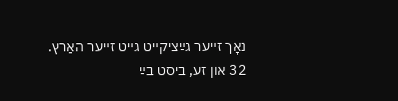נאָך זײער גײַציקײט גײט זײער האַרץ. 32 און זע, ביסט בײַ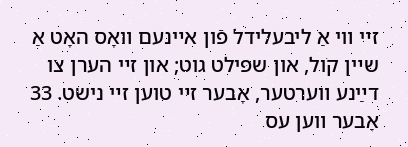זײ װי אַ ליבעלידל פֿון אײנעם װאָס האָט אַ שײן קֹול, און שפּילט גוט; און זײ הערן צו דײַנע װערטער, אָבער זײ טוען זײ נישט. 33 אָבער װען עס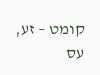קומט – זע, עס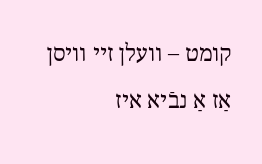קומט – װעלן זײ װיסן אַז אַ נבֿיא איז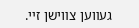געװען צװישן זײ.